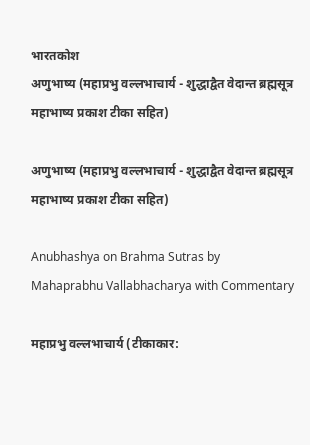भारतकोश
अणुभाष्य (महाप्रभु वल्लभाचार्य - शुद्धाद्वैत वेदान्त ब्रह्मसूत्र महाभाष्य प्रकाश टीका सहित)

अणुभाष्य (महाप्रभु वल्लभाचार्य - शुद्धाद्वैत वेदान्त ब्रह्मसूत्र महाभाष्य प्रकाश टीका सहित)

Anubhashya on Brahma Sutras by Mahaprabhu Vallabhacharya with Commentary

महाप्रभु वल्लभाचार्य (टीकाकार: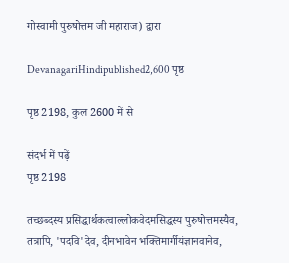गोस्वामी पुरुषोत्तम जी महाराज) द्वारा

DevanagariHindipublished2,600 पृष्ठ

पृष्ठ 2198, कुल 2600 में से

संदर्भ में पढ़ें
पृष्ठ 2198

तच्छब्दस्य प्रसिद्धार्थकत्वाल्लोकवेदमसिद्धस्य पुरुषोत्तमस्यैव, तत्रापि, 'पदवि'देव, दीनभावेन भक्तिमार्गीयंज्ञानवानेव,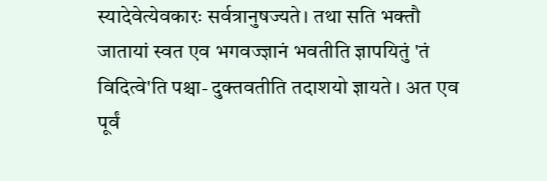स्यादेवेत्येवकारः सर्वत्रानुषज्यते। तथा सति भक्तौ जातायां स्वत एव भगवज्ज्ञानं भवतीति ज्ञापयितुं 'तं विदित्वे'ति पश्चा- दुक्तवतीति तदाशयो ज्ञायते । अत एव पूर्वं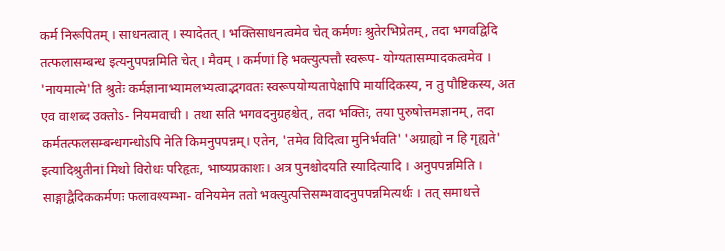कर्म निरूपितम् । साधनत्वात् । स्यादेतत् । भक्तिसाधनत्वमेव चेत् कर्मणः श्रुतेरभिप्रेतम्, तदा भगवद्विदि तत्फलासम्बन्ध इत्यनुपपन्नमिति चेत् । मैवम् । कर्मणां हि भक्त्युत्पत्तौ स्वरूप- योग्यतासम्पादकत्वमेव । 'नायमात्मे'ति श्रुतेः कर्मज्ञानाभ्यामलभ्यत्वाद्भगवतः स्वरूपयोग्यतापेक्षापि मार्यादिकस्य, न तु पौष्टिकस्य, अत एव वाशब्द उक्तोऽ- नियमवाची । तथा सति भगवदनुग्रहश्चेत्, तदा भक्तिः, तया पुरुषोत्तमज्ञानम्, तदा कर्मतत्फलसम्बन्धगन्धोऽपि नेति किमनुपपन्नम्। एतेन, 'तमेव विदित्वा मुनिर्भवति' 'अग्राह्यो न हि गृह्यते' इत्यादिश्रुतीनां मिथो विरोधः परिहृतः, भाष्यप्रकाशः। अत्र पुनश्चोदयति स्यादित्यादि । अनुपपन्नमिति । साङ्गाद्वैदिककर्मणः फलावश्यम्भा- वनियमेन ततो भक्त्युत्पत्तिसम्भवादनुपपन्नमित्यर्थः । तत् समाधत्ते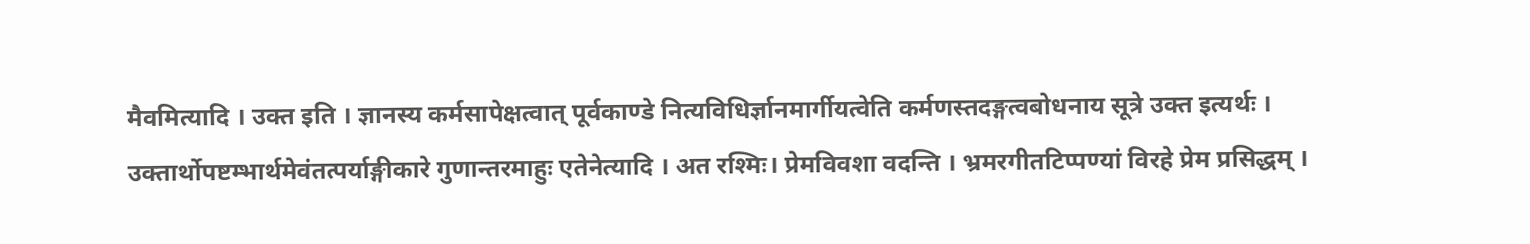मैवमित्यादि । उक्त इति । ज्ञानस्य कर्मसापेक्षत्वात् पूर्वकाण्डे नित्यविधिर्ज्ञानमार्गीयत्वेति कर्मणस्तदङ्गत्वबोधनाय सूत्रे उक्त इत्यर्थः । उक्तार्थोपष्टम्भार्थमेवंतत्पर्याङ्गीकारे गुणान्तरमाहुः एतेनेत्यादि । अत रश्मिः। प्रेमविवशा वदन्ति । भ्रमरगीतटिप्पण्यां विरहे प्रेम प्रसिद्धम् ।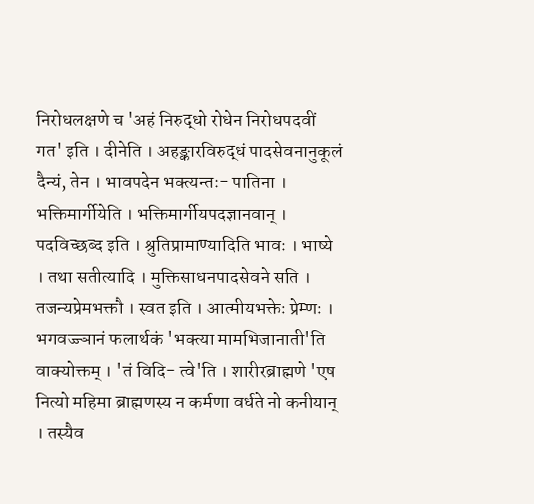निरोधलक्षणे च 'अहं निरुद्धो रोधेन निरोधपदवीं गत' इति । दीनेति । अहङ्कारविरुद्धं पादसेवनानुकूलं दैन्यं, तेन । भावपदेन भक्त्यन्तः- पातिना । भक्तिमार्गीयेति । भक्तिमार्गीयपदज्ञानवान् । पदविच्छब्द इति । श्रुतिप्रामाण्यादिति भावः । भाष्ये । तथा सतीत्यादि । मुक्तिसाधनपादसेवने सति । तजन्यप्रेमभक्तौ । स्वत इति । आत्मीयभक्तेः प्रेम्णः । भगवज्ज्ञानं फलार्थकं 'भक्त्या मामभिजानाती'ति वाक्योक्तम् । 'तं विदि- त्वे'ति । शारीरब्राह्मणे 'एष नित्यो महिमा ब्राह्मणस्य न कर्मणा वर्धते नो कनीयान् । तस्यैव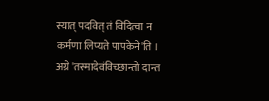स्यात् पदवित् तं विदित्वा न कर्मणा लिप्यते पापकेने'ति । अग्रे 'तस्मादेवंविच्छान्तो दान्त